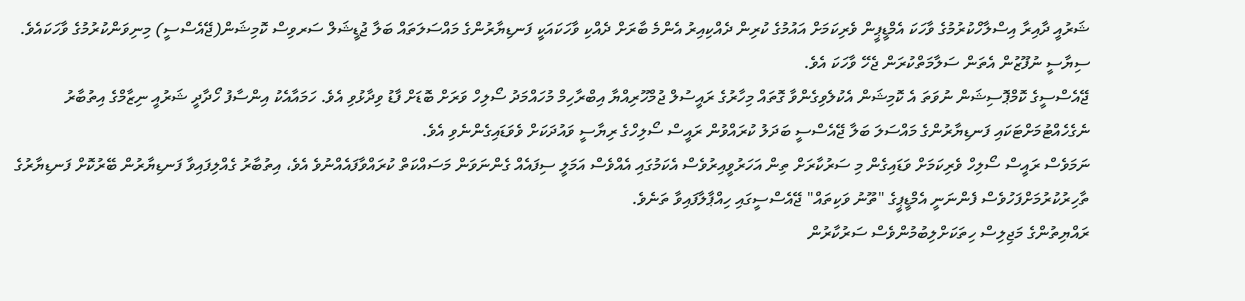ޝަރުއީ ދާއިރާ އިސްލާހްކުރުމުގެ ވާހަކަ އެމްޑީޕީން ވެރިކަމަށް އައުމުގެ ކުރިން ދެއްކިއިރު އެންމެ ބާރަށް ދެއްކި ވާހަކައަކީ ފަނޑިޔާރުންގެ މައްސަލަތައް ބަލާ ޖުޑީޝަލް ސަރވިސް ކޮމިޝަން(ޖޭއެސްސީ) މިނިވަންކުރުމުގެ ވާހަކައެވެ. ސިޔާސީ ނުފޫޒުން އެތަން ސަލާމަތްކުރަން ޖެހޭ ވާހަކަ އެވެ.
ޖޭއެސްސީގެ ކޮމްޕޮސިޝަން ނުވަތަ އެ ކޮމިޝަން އެކުލެވިގެންވާ ގޮތައް މިހާރުގެ ރައީސުލް ޖުމްހޫރިއްޔާ އިބްރާހިމް މުހައްމަދު ސޯލިހް ވަރަށް ބޮޑަށް ފާޑު ވިދާޅުވި އެވެ. ހަމައާއެކު އިންސާފު ހޯދާދީ ޝަރުއީ ނިޒާމްގެ އިތުބާރު ނެގެހެއްޓުމަށްޓަކައި ފަނޑިޔާރުންގެ މައްސަލަ ބަލާ ޖޭއެސްސީ ބަދަލު ކުރައްވުން ރައީސް ސޯލިހްގެ ރިޔާސީ ވައުދަކަށް ވެވަޑައިގެންނެވި އެވެ.
ނަމަވެސް ރައީސް ސޯލިހް ވެރިކަމަށް ވަޑައިގެން މި ސަރުކާރަށް ތިން އަހަރުވީއިރުވެސް އެކަމުގައި އެއްވެސް އަމަލީ ސިފައެއް ގެންނަވަން މަސައްކަތް ކުރައްވާފައެއްނުވެ އެވެ، އިތުބާރު ގެއްލިފައިވާ ފަނޑިޔާރުން ބޭރުކޮށް ފަނޑިޔާރުގެ ތާހިރުކުރުމަށްފަހުވެސް ފެންނަނީ އެމްޑީޕީގެ "ތޫނު ވަކިތައް" ޖޭއެސްސީގައި ހިއްޕާލާފައިވާ ތަނެވެ.
ރައްޔިތުންގެ މަޖިލިސް ހިތަކަށްލިބުމުންވެސް ސަރުކާރުން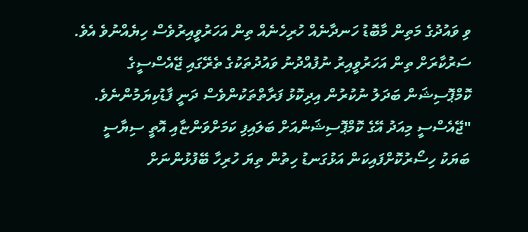ވި ވައުދުގެ މަތިން މާބޮޑު ހަނދާނެއް ހުރިހެނެއް ތިން އަހަރުވީއިރުވެސް ހިޔެއްނުވެ އެވެ. ސަރުކާރަށް ތިން އަހަރުވީއިރު ނުފުއްދުނު ވައުދުތަކުގެ ތެރޭގައި ޖޭއެސްސީގެ ކޮމްޕޮސިޝަން ބަދަލު ނުކުރުން އިދިކޮޅު ފަރާތްތަކުންވެސް ދަނީ ފާޑުކިޔަމުންނެވެ.
"ޖޭއެސްސީ މިއަދު އޭގެ ކޮމްޕޮސިޝަންއަށް ބަލައިފި ކަމަށްވަންޏާއި އޮތީ ސިޔާސީ ބަޔަކު ހިސޯރުކޮށްފައިކަން އަޅުގަނޑު ހިތުން ތިޔަ ހުރިހާ ބޭފުޅުންނަށް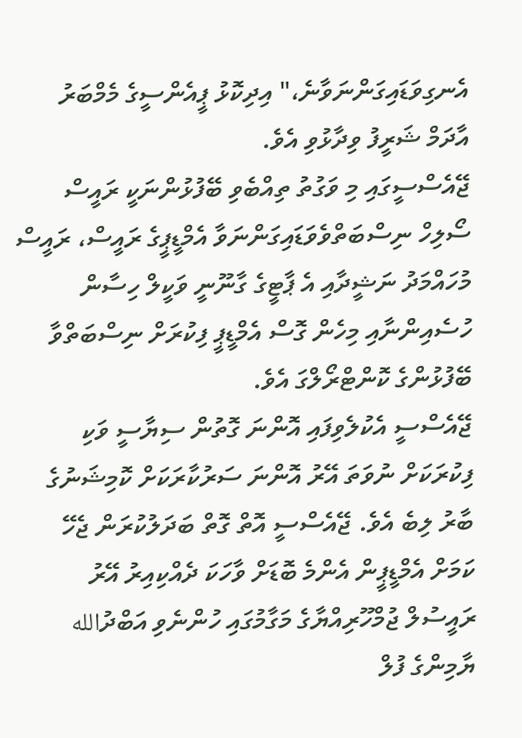އެނގިވަޑައިގަންނަވާނެ،" އިދިކޮޅު ޕީއެންސީގެ މެމްބަރު އާދަމް ޝަރީފު ވިދާޅުވި އެވެ.
ޖޭއެސްސީގައި މި ވަގުތު ތިއްބެވި ބޭފުޅުންނަކީ ރައީސް ސޯލިހް ނިސްބަތްވެވަޑައިގަންނަވާ އެމްޑީޕީގެ ރައީސް، ރައީސް މުހައްމަދު ނަޝީދާއި އެ ޕާޓީގެ ގާނޫނީ ވަކީލް ހިސާން ހުސެއިންނާއި މިހެން ގޮސް އެމްޑީޕީ ފިކުރަށް ނިސްބަތްވާ ބޭފުޅުންގެ ކޮންޓްރޯލްގަ އެވެ.
ޖޭއެސްސީ އެކުލެވިފައި އޮންނަ ގޮތުން ސިޔާސީ ވަކި ފިކުރަކަށް ނުވަތަ އޭރު އޮންނަ ސަރުކާރަކަށް ކޮމިޝަނުގެ ބާރު ލިބެ އެވެ. ޖޭއެސްސީ އޮތް ގޮތް ބަދަލުކުރަން ޖެހޭ ކަމަށް އެމްޑީޕީން އެންމެ ބޮޑަށް ވާހަކަ ދެއްކިއިރު އޭރު ރައީސުލް ޖުމްހޫރިއްޔާގެ މަގާމުގައި ހުންނެވި އަބްދުالله ޔާމިންގެ ފުލް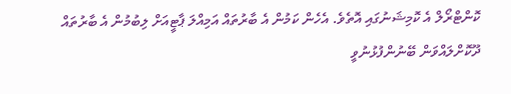ކޮންޓްރޯލް އެ ކޮމިޝަނުގައި އޮތެވެ. އެހެން ކަމުން އެ ބާރުތައް އަމިއްލަ ޕާޓީއަށް ލިބުމުން އެ ބާރުތައް ދޫކޮށްލައްވަން ބޭނުންފުޅުނުވީ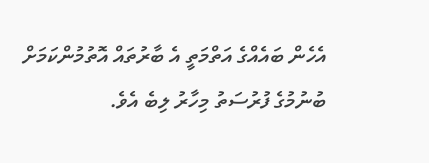އެހެން ބައެއްގެ އަތްމަތީ އެ ބާރުތައް އޮތުމުންކަމަށް ބުނުމުގެ ފުރުސަތު މިހާރު ލިބެ އެވެ.